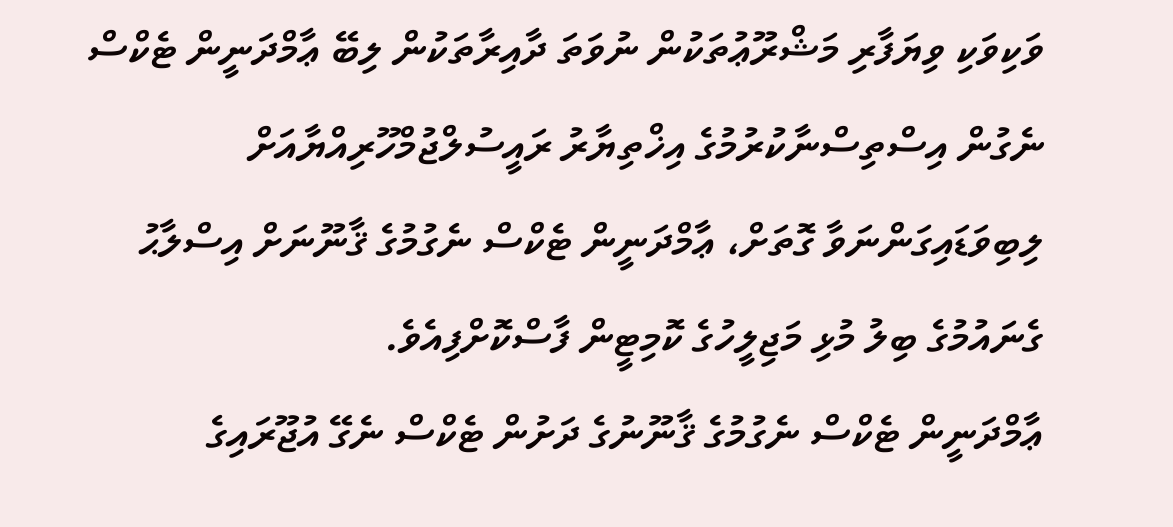ވަކިވަކި ވިޔަފާރި މަޝްރޫޢުތަކުން ނުވަތަ ދާއިރާތަކުން ލިބޭ ޢާމްދަނީން ޓެކްސް ނެގުން އިސްތިސްނާކުރުމުގެ އިޚްތިޔާރު ރައީސުލްޖުމްހޫރިއްޔާއަށް ލިބިވަޑައިގަންނަވާ ގޮތަށް، ޢާމްދަނީން ޓެކްސް ނެގުމުގެ ޤާނޫނަށް އިސްލާޙު ގެނައުމުގެ ބިލު މުޅި މަޖިލީހުގެ ކޮމިޓީން ފާސްކޮށްފިއެވެ.
ޢާމްދަނީން ޓެކްސް ނެގުމުގެ ޤާނޫނުގެ ދަށުން ޓެކްސް ނެގޭ އުޖޫރައިގެ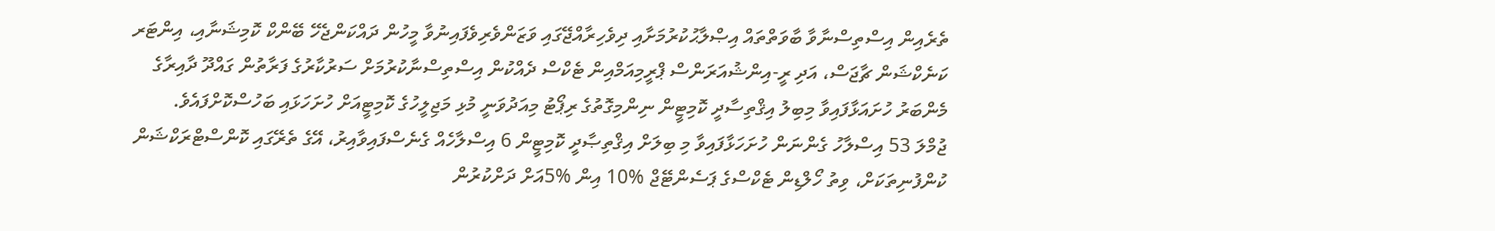ތެރެއިން އިސްތިސްނާވާ ބާވަތްތައް އިޞްލާޙުކުރުމަށާއި ދިވެހިރާއްޖޭގައި ވަޒަންވެރިވެފައިނުވާ މީހުން ދައްކަންޖެހޭ ބޭންކް ކޮމިޝަނާއި، އިންޓަރ ކަނެކްޝަން ޗާޖަސް، އަދި ރީ-އިންޝުއަރަންސް ޕްރީމިއަމްއިން ޓެކްސް ދެއްކުން އިސްތިސްނާކުރުމަށް ސަރުކާރުގެ ފަރާތުން ގައްދޫ ދާއިރާގެ މެންބަރު ހުށައަޅާފައިވާ މިބިލު އިޤްތިސާދީ ކޮމިޓީން ނިންމިގޮތުގެ ރިޕޯޓު މިއަދުވަނީ މުޅި މަޖިލީހުގެ ކޮމިޓީއަށް ހުށަހަޅައި ބަހުސްކޮށްފައެވެ.
ޖުމްލަ 53 އިސްލާހު ގެންނަން ހުށަހަޅާފައިވާ މި ބިލަށް އިޤްތިޞާދީ ކޮމިޓީން 6 އިސްލާހެއް ގެނެސްފައިވާއިރު، އޭގެ ތެރޭގައި ކޮންސްޓްރަކްޝަން ކުންފުނިތަކަށް، ވިތު ހޯލްޑިން ޓެކްސްގެ ޕަސެންޓޭޖް %10 އިން %5އަށް ދަށްކުރުން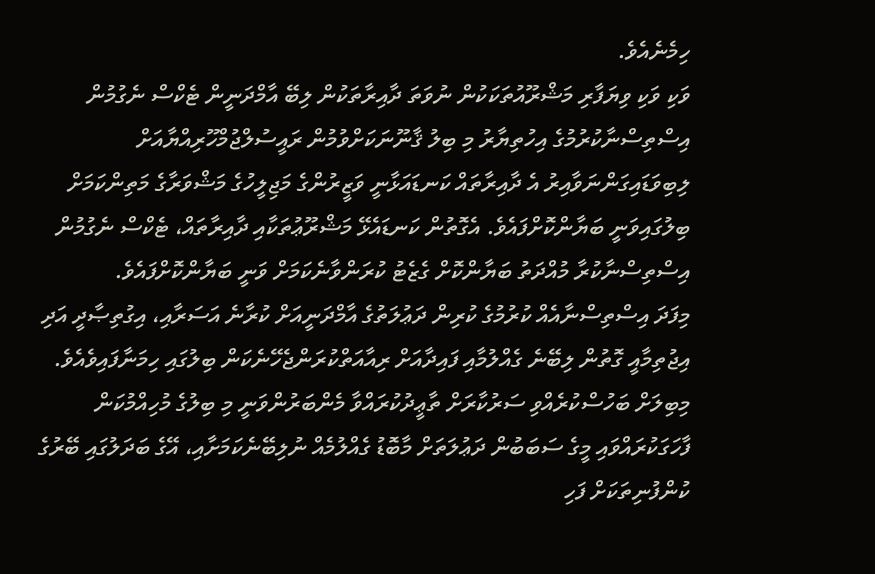ހިމެނެއެވެ.
ވަކި ވަކި ވިޔަފާރި މަޝްރޫއުތަކަކުން ނުވަތަ ދާއިރާތަކުން ލިބޭ އާމްދަނީން ޓެކްސް ނެގުމުން އިސްތިސްނާކުރުމުގެ އިހުތިޔާރު މި ބިލު ޤާނޫނަކަށްވުމުން ރައީސުލްޖުމްހޫރިއްޔާއަށް ލިބިވަޑައިގަންނަވާއިރު އެ ދާއިރާތައް ކަނޑައަޅާނީ ވަޒީރުންގެ މަޖިލީހުގެ މަޝްވަރާގެ މަތިންކަމަށް ބިލުގައިވަނީ ބަޔާންކޮށްފައެވެ. އެގޮތުން ކަނޑައެޅޭ މަޝްރޫޢުތަކާއި ދާއިރާތައް، ޓެކްސް ނެގުމުން އިސްތިސްނާކުރާ މުއްދަތު ބަޔާންކޮށް ގެޒެޓު ކުރަންވާނެކަމަށް ވަނީ ބަޔާންކޮށްފައެވެ.
މިފަދަ އިސްތިސްނާއެއް ކުރުމުގެ ކުރިން ދަޢުލަތުގެ އާމްދަނީއަށް ކުރާނެ އަސަރާއި، އިގުތިޞާދީ އަދި އިޖުތިމާއީ ގޮތުން ލިބޭނެ ގެއްލުމާއި ފައިދާއަށް ރިއާއަތްކުރަންޖެހޭނެކަން ބިލުގައި ހިމަނާފައިވެއެވެ. މިބިލަށް ބަހުސްކުރެއްވި ސަރުކާރަށް ތާޢީދުކުރައްވާ މެންބަރުންވަނީ މި ބިލުގެ މުހިއްމުކަން ފާހަގަކުރައްވައި މީގެ ސަބަބުން ދަޢުލަތަށް މާބޮޑު ގެއްލުމެއް ނުލިބޭނެކަމަށާއި، އޭގެ ބަދަލުގައި ބޭރުގެ ކުންފުނިތަކަށް ފަހި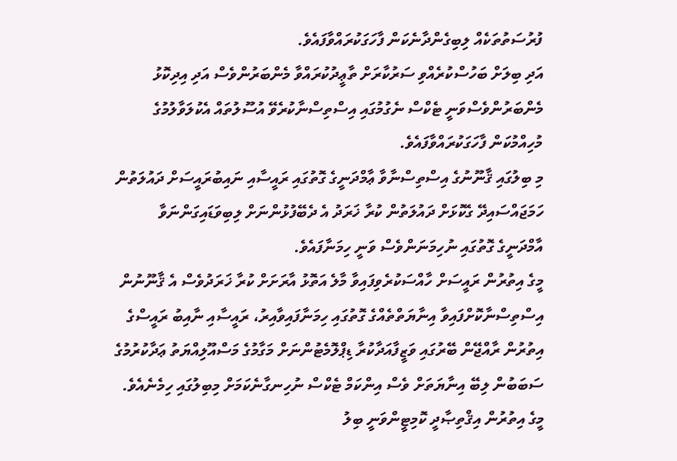ފުރުސަތުތަކެއް ލިބިގެންދާނެކަން ފާހަގަކުރައްވާފައެވެ.
އަދި ބިލަށް ބަހުސްކުރެއްވި ސަރުކާރަށް ތާޢީދުކުރައްވާ މެންބަރުންވެސް އަދި އިދިކޮޅު މެންބަރުންވެސްވަނީ ޓެކްސް ނެގުމުގައި އިސްތިސްނާކުރެވޭ އުސޫލުތައް އެކުލަވާލުމުގެ މުހިއްމުކަން ފާހަގަކުރައްވާފައެވެ.
މި ބިލުގައި ޤާނޫނުގެ އިސްތިސްނާވާ ޢާމްދަނީގެ ގޮތުގައި ރައީސާއި ނައިބުރައީސަށް ދައުލަތުން ހަމަޖައްސައިދޭ ގެކޮޅަށް ދައުލަތުން ކުރާ ޚަރަދު އެ ދެބޭފުޅުންނަށް ލިބިވަޑައިގަންނަވާ އާމްދަނީގެ ގޮތުގައި ނުހިމަނަންވެސް ވަނީ ހިމަނާފައެވެ.
މީގެ އިތުރުން ރައީސަށް ހާއްސަކުރެވިފައިވާ މާލެ އަތޮޅު އާރަށަށް ކުރާ ޚަރަދުވެސް އެ ޤާނޫނުން އިސްތިސްނާކޮށްފައިވާ އިނާޔަތްތެއްގެ ގޮތުގައި ހިމަނާފައިވާއިރު، ރައީސާއި ނާއިބު ރައީސްގެ އިތުރުން ރާއްޖޭން ބޭރުގައި ވަޒީފާއަދާކުރާ ޑިޕްލޮމެޓުންނަށް މަގާމުގެ މަސްއޫލިއްޔަތު ޢަދާކުރުމުގެ ސަބަބުން ލިބޭ އިނާޔަތަށް ވެސް އިންކަމް ޓެކްސް ނުހިނގާނެކަމަށް މިބިލުގައި ހިމެނެއެވެ.
މީގެ އިތުރުން އިޤްތިޞާދީ ކޮމިޓީންވަނީ ބިލު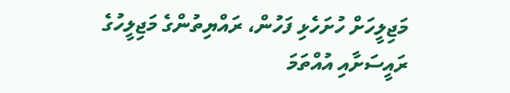މަޖިލީހަށް ހުށަހެޅި ފަހުން، ރައްޔިތުންގެ މަޖިލީހުގެ ރައީސަށާއި އުއްތަމަ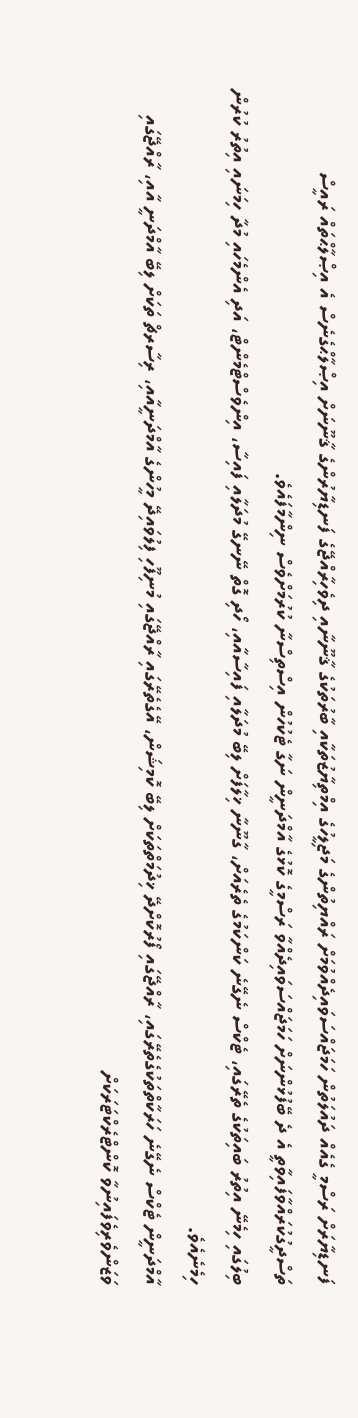ފަނޑިޔާރަށް ރަސްމީ ގެއެއް ދައުލަތުން ހަމަޖައްސަވައިދެއްވުމަށް ރައްޔިތުންގެ މަޖިލީހުގެ އިމްތިޔާޒުތަކާއި ބާރުތަކުގެ ޤާނޫނާއި ދިވެހިރާއްޖޭގެ ފަނޑިޔާރުންގެ ޤާނޫނަށް އިޞްލާޙްގެނެސް އެ އިޞްލާޙްތައް ރައީސް ތަސްދީގުކުރައްވާފައިވާތީ އެ ދެ ބޭފުޅުންނަށް ހަމަޖައްސަވައިދެއްވާ ރަސްމީގެ ކޮޅުގެ އާމްދަނީން ނަގާ ޓެކުހުން އިސްތިސްނާ ކުރުމަށްވެސް ނިންމާފައެވެ.
ބިލުގައި ހިމެނޭ އިތުރު ބައިތަކުގެ ތެރޭގައި، ޓެކްސް ނެގޭނެ ކަންކަމުގެ ތެރެއަށް، ގާނޫނާ ޚިލާފަށް ލިބޭ މުދަލާއި ފައިސާއާއި، ހޯދި ގޮތް ނޭނގޭ މުދަލާއި ފައިސާ، އިންވެސްޓްމެންޓް، އަދި އެންމެހައި މުދާ ހިމަނައި އިތުރު ކުރުން ހިމެނެއެވެ.
އާމްދަނީން ޓެކްސް ނެގޭނެ ހަރަކާތްތަކުގެތެރޭގައި، ރާއްޖޭގައި ފޯރުކޮށްދޭ ޚިދުމަތްތަކަށް ލިބޭ ކޮމިޝަން، އޭގެތެރޭގައި ރާއްޖޭގައި މުނިފޫހި ފިލުވައިދޭ މީހުންގެ އާމްދަނީއާއި، ރިސާރޗް ތަކަށް ލިބޭ އާމްދަނީ އާއި، ރާއްޖޭގައި ވަޒަންވެރިވެފައިނުވާ ކޮންޓްރެކްޓަރަކަށް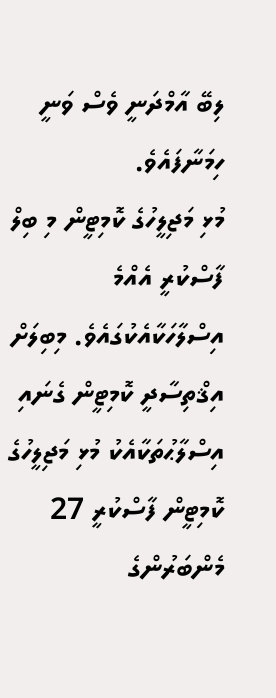ލިބޭ އާމްދަނީ ވެސް ވަނީ ހިމަނާފައެވެ.
މުޅި މަޖިލީހުގެ ކޮމިޓީން މި ބިލް ފާސްކުރީ އެއްމެ އިސްލާހަކާއެކުގައެވެ. މިބިލަށް އިޤްތިސާދީ ކޮމިޓީން ގެނައި އިސްލާޙުތަކާއެކު މުޅި މަޖިލީހުގެ ކޮމިޓީން ފާސްކުރީ 27 މެންބަރުންގެ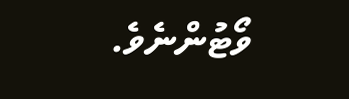ވޯޓުންނެވެ.